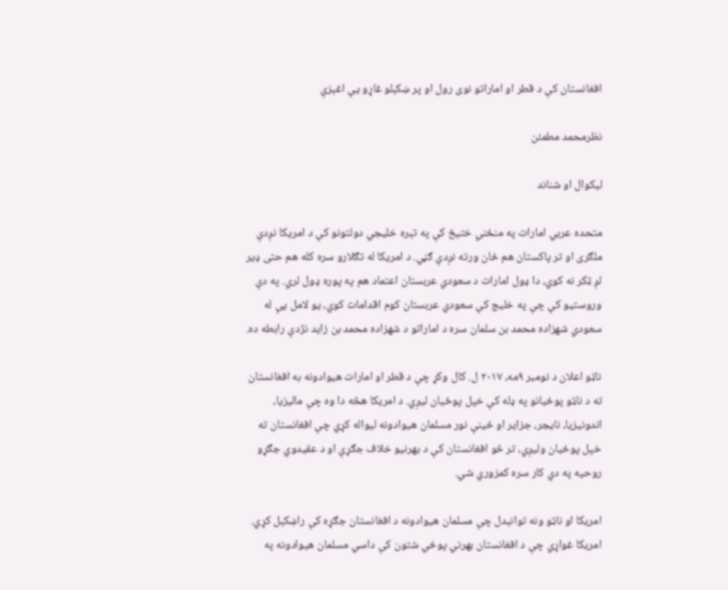افغانستان کې د قطر او اماراتو نوی رول او پر ښکېلو غاړو یې اغېزې

نظرمحمد مطمئن

لیکوال او شناند

متحده عربي امارات په منځني ختیځ کې په تېره خلیجي دولتونو کې د امریکا نږدې ملګری او تر پاکستان هم ځان ورته نږدې ګڼي. د امریکا له تګلارو سره کله هم حتی ډیر لږ ټکر نه کوي، دا ډول امارات د سعودي عربستان اعتماد هم په پوره ډول لري. په دې وروستیو کې چې په خلیج کې سعودي عربستان کوم اقدامات کوي، یو لامل یې له سعودي شهزاده محمد بن سلمان سره د اماراتو د شهزاده محمد بن زاید نژدې رابطه ده.

ناټو اعلان د نومبر ۹مه، ۲۰۱۷ ل. کال وکړ چې د قطر او امارات هیوادونه به افغانستان ته د ناټو پوځیانو په ډله کې خپل پوځیان لیږي. د امریکا هڅه دا وه چې مالیزیا، اندونیزیا، نایجر، جزایر او ځینې نور مسلمان هیوادونه لیواله کړي چې افغانستان ته خپل پوځیان ولیږي، تر څو افغانستان کې د بهرنیو خلاف جګړې او د عقیدوي جګړو روحیه په دي کار سره کمزوري شي.

امریکا او ناټو ونه توانېدل چې مسلمان هیوادونه د افغانستان جګړه کې راښکېل کړي. امریکا غواړي چې د افغانستان بهرني پوځي شتون کې داسي مسلمان هیوادونه په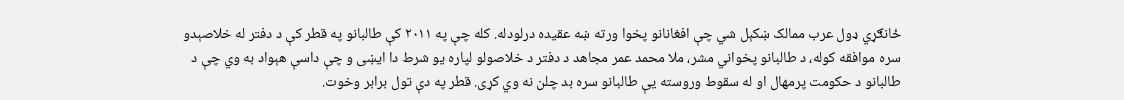ځانګړي ډول عرب ممالک ښکېل شي چې افغانانو پخوا ورته ښه عقیده درلودله. کله چې په ۲۰۱۱ کې طالبانو په قطر کې د دفتر له خلاصېدو سره موافقه کوله، د طالبانو پخواني مشر، ملا محمد عمر مجاهد د دفتر د خلاصولو لپاره یو شرط دا ايښی و چې داسې هېواد به وي چې د طالبانو د حکومت پرمهال او له سقوط وروسته یې طالبانو سره بد چلن نه وي کړی. قطر په دې تول برابر وخوت.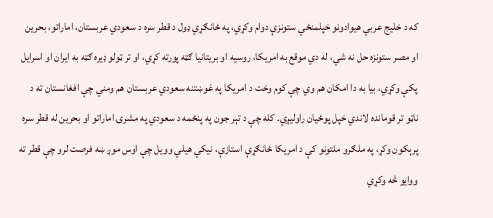که د خلیج عربي هیوادونو خپلمنځي ستونزې دوام وکړي، په ځانګړي ډول د قطر سره د سعودي عربستان، اماراتو، بحرین او مصر ستونزه حل نه شي، له دي موقع به امریکا، روسیه او بریتانیا ګټه پورته کړي، او تر ټولو ډیره ګټه به ایران او اسرایل پکې وکړي، بیا به دا امکان هم وي چې کوم وخت د امریکا په غوښتنه سعودي عربستان هم ومني چې افغانستان ته د ناټو تر قومانده لاندي خپل پوځیان راولیږي. کله چې د تېر جون په پنځمه د سعودي په مشرۍ اماراتو او بحرین له قطر سره پرېکون وکړ، په ملګرو ملتونو کې د امریکا ځانګړې استازې، نیکي هیلي وویل چې اوس موږ ښه فرصت لرو چې قطر ته ووایو څه وکړي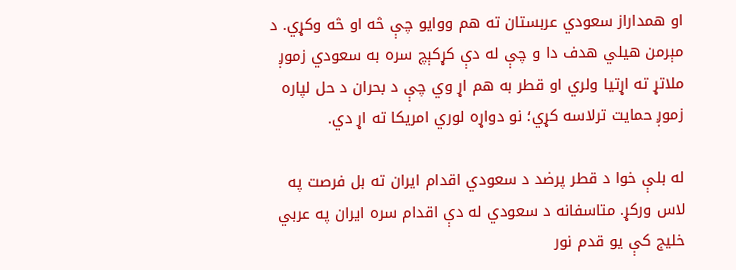او همداراز سعودي عربستان ته هم ووایو چې څه او څه وکړي. د مېرمن هیلي هدف دا و چې له دې کړکېچ سره به سعودي زموږ ملاتړ ته اړتیا ولري او قطر به هم اړ وي چې د بحران د حل لپاره زموږ حمایت ترلاسه کړي؛ نو دواړه لوري امریکا ته اړ دي.

له بلې خوا د قطر پرضد د سعودي اقدام ایران ته بل فرصت په لاس ورکړ. متاسفانه د سعودي له دې اقدام سره ایران په عربي خلیج کې یو قدم نور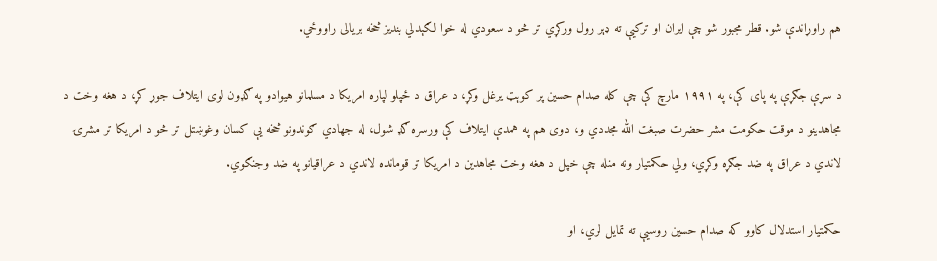هم راوړاندې شو. قطر مجبور شو چې ایران او ترکیې ته ډېر رول ورکړي تر څو د سعودي له خوا لګېدلي بندیز څخه بریالی راووځي.

د سړې جګړې په پای کې، په ۱۹۹۱ مارچ کې چې کله صدام حسین پر کوېټ یرغل وکړ، د عراق د ځپلو لپاره امریکا د مسلمانو هیوادو په ګډون لوی ايتلاف جوړ کړ، د هغه وخت د مجاهدینو د موقت حکومت مشر حضرت صبغت الله مجددي و، دوی هم په همدې ایتلاف کې ورسره ګډ شول، له جهادي ګوندونو څخه یې کسان وغوښتل تر څو د امریکا تر مشرۍ لاندي د عراق په ضد جګړه وکړي، ولي حکمتیار ونه منله چې خپل د هغه وخت مجاهدین د امریکا تر قومانده لاندي د عراقیانو په ضد وجنګوي.

حکمتیار استدلال کاوو که صدام حسین روسیې ته تمایل لري، او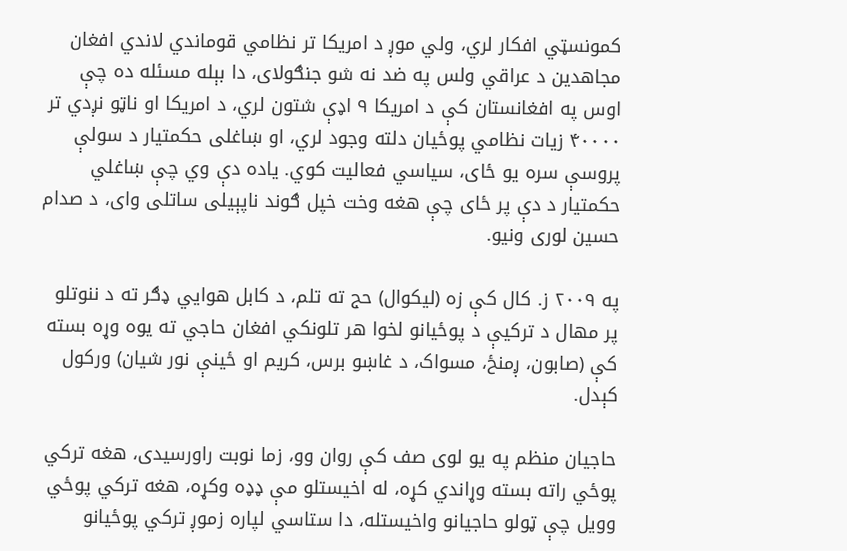کمونسټي افکار لري، ولي موږ د امریکا تر نظامي قوماندي لاندي افغان مجاهدین د عراقي ولس په ضد نه شو جنګولای، دا بېله مسئله ده چې اوس په افغانستان کې د امریکا ۹ اډې شتون لري، د امریکا او ناټو نږدي تر ۴۰۰۰۰ زیات نظامي پوځیان دلته وجود لري، او ښاغلی حکمتیار د سولې پروسې سره یو ځای، سیاسي فعالیت کوي. یاده دې وي چې ښاغلي حکمتیار د دې پر ځای چې هغه وخت خپل ګوند ناپېیلی ساتلی وای، د صدام حسین لوری ونیو.

په ۲۰۰۹ ز. کال کې زه (لیکوال) حج ته تلم، د کابل هوایي ډګر ته د ننوتلو پر مهال د ترکیې د پوځیانو لخوا هر تلونکي افغان حاجي ته یوه وړه بسته کې (صابون، ږمنځ، مسواک، د غاښو برس، کریم او ځینې نور شیان) ورکول کېدل.

حاجیان منظم په یو لوی صف کې روان وو، زما نوبت راورسیدی، هغه ترکي پوځي راته بسته وړاندي کړه، له اخیستلو مې ډډه وکړه، هغه ترکي پوځي وویل چې ټولو حاجیانو واخیستله، دا ستاسي لپاره زموږ ترکي پوځیانو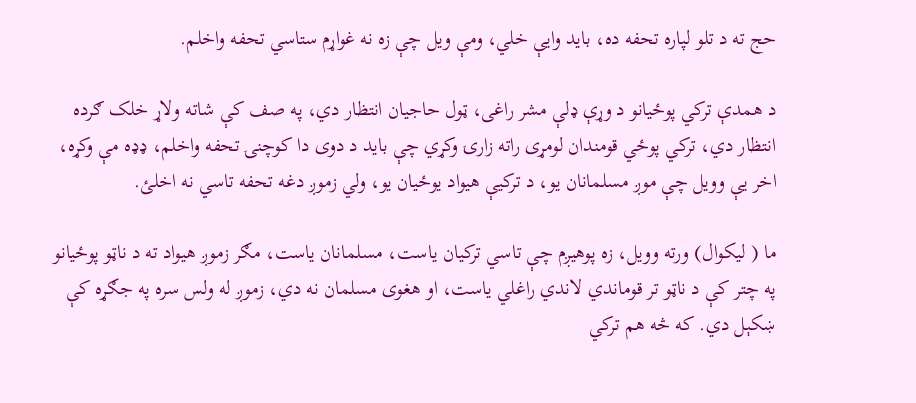حج ته د تلو لپاره تحفه ده، باید وایې خلي، ومې ویل چې زه نه غواړم ستاسي تحفه واخلم.

د همدې ترکي پوځیانو د وړې ډلې مشر راغی، ټول حاجیان انتظار دي، په صف کې شاته ولاړ خلک ګرده انتظار دي، ترکي پوځي قومندان لومړی راته زارۍ وکړي چې باید د دوی دا کوچنۍ تحفه واخلم، ډډه مې وکړه، اخر یې وویل چې موږ مسلمانان یو، د ترکيې هیواد يوځیان یو، ولي زموږ دغه تحفه تاسي نه اخلئ.

ما ( لیکوال) ورته وویل، زه پوهیږم چې تاسي ترکیان یاست، مسلمانان یاست، مګر زموږ هیواد ته د ناټو پوځیانو په چتر کې د ناټو تر قوماندي لاندي راغلي یاست، او هغوی مسلمان نه دي، زموږ له ولس سره په جګړه کې ښکېل دي. که څه هم ترکي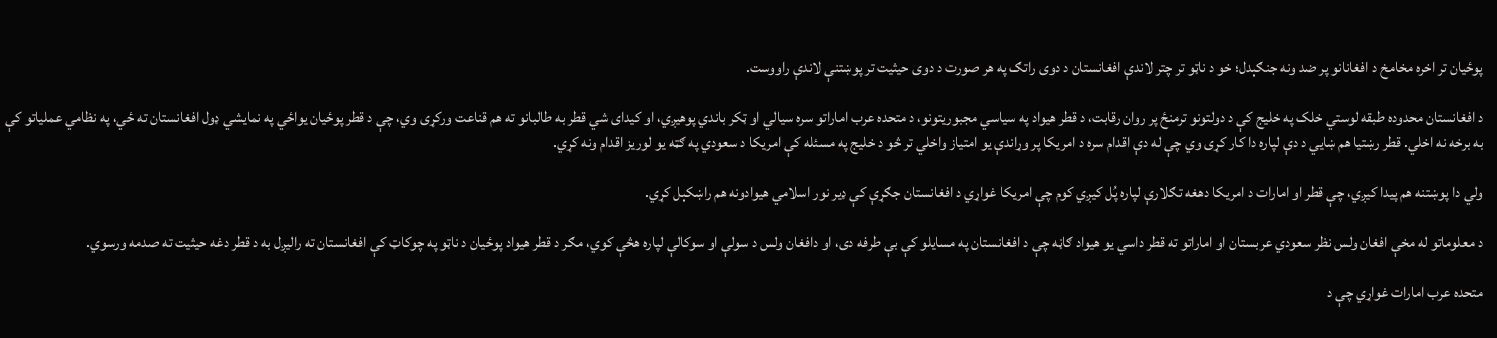پوځیان تر اخره مخامخ د افغانانو پر ضد ونه جنګېدل؛ خو د ناټو تر چتر لاندې افغانستان د دوی راتګ په هر صورت د دوی حیثیت تر پوښتنې لاندې راووست.

د افغانستان محدوده طبقه لوستي خلک په خلیج کې د دولتونو ترمنځ پر روان رقابت، د قطر هیواد په سیاسي مجبوریتونو، د متحده عرب اماراتو سره سیالي او ټکر باندي پوهیږي، او کیدای شي قطر به طالبانو ته هم قناعت ورکړی وي، چې د قطر پوځیان یواځي په نمایشي ډول افغانستان ته ځي، په نظامي عملیاتو کې به برخه نه اخلي. قطر رښتیا هم ښايي د دې لپاره دا کار کړی وي چې له دې اقدام سره د امریکا پر وړاندې یو امتیاز واخلي تر څو د خلیج په مسئله کې امریکا د سعودي په ګټه یو لوریز اقدام ونه کړي.

ولي دا پوښتنه هم پيدا کیږي، چې قطر او امارات د امریکا دهغه تګلارې لپاره پُل کیږي کوم چې امریکا غواړي د افغانستان جګړې کې ډیر نور اسلامي هیوادونه هم راښکېل کړي.

د معلوماتو له مخې افغان ولس نظر سعودي عربستان او اماراتو ته قطر داسي یو هیواد ګاڼه چې د افغانستان په مسایلو کې بې طرفه دی، او دافغان ولس د سولې او سوکالې لپاره هڅې کوي، مګر د قطر هیواد پوځیان د ناټو په چوکاټ کې افغانستان ته رالیږل به د قطر دغه حیثیت ته صدمه ورسوي.

متحده عرب امارات غواړي چې د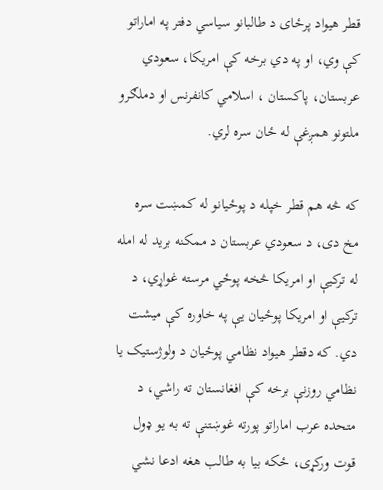قطر هیواد پرځای د طالبانو سیاسي دفتر په اماراتو کې وي، او په دي برخه کې امریکا، سعودي عربستان، پاکستان ، اسلامي کانفرنس او دملګرو ملتونو همږغې له ځان سره لري.

که څه هم قطر خپله د پوځیانو له کمښت سره مخ دی، د سعودي عربستان د ممکنه برید له امله له ترکیې او امریکا څخه پوځي مرسته غواړي، د ترکیې او امریکا پوځیان یې په خاوره کې میشت دي. که دقطر هیواد نظامي پوځیان د ولوژستیک یا نظامي روزنې برخه کې افغانستان ته راشي، د متحده عرب اماراتو پورته غوښتنې ته به یو ډول قوت ورکړی، ځکه بیا به طالب هغه ادعا نشي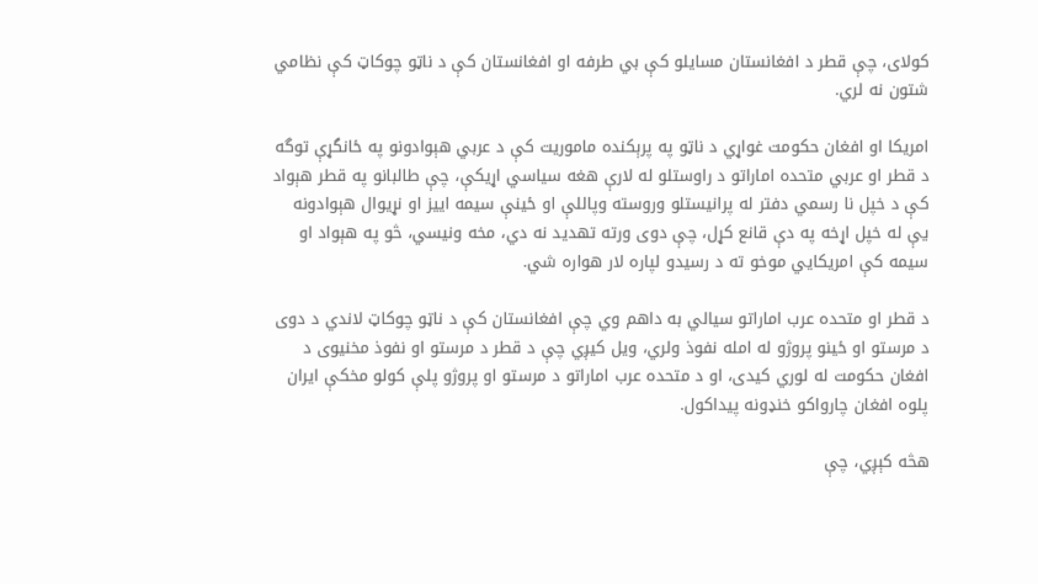کولای، چې قطر د افغانستان مسایلو کې بي طرفه او افغانستان کې د ناټو چوکاټ کې نظامي شتون نه لري.

امریکا او افغان حکومت غواړي د ناټو په پرېکنده ماموریت کې د عربي هېوادونو په ځانگړې توگه د قطر او عربي متحده اماراتو د راوستلو له لارې هغه سیاسي اړیکې، چې طالبانو په قطر هېواد کې د خپل نا رسمي دفتر له پرانیستلو وروسته وپاللې او ځینې سیمه اییز او نړیوال هېوادونه يې له خپل اړخه په دې قانع کړل، چې دوی ورته تهدید نه دي، مخه ونیسي، څو په هېواد او سیمه کې امریکايي موخو ته د رسیدو لپاره لار هواره شي.

د قطر او متحده عرب اماراتو سيالي به داهم وي چې افغانستان کې د ناټو چوکاټ لاندي د دوی د مرستو او ځینو پروژو له امله نفوذ ولري، ویل کيږي چې د قطر د مرستو او نفوذ مخنیوی د افغان حکومت له لوري کیدی، او د متحده عرب اماراتو د مرستو او پروژو پلې کولو مخکې ایران پلوه افغان چارواکو خنډونه پيداکول.

هڅه کېږي، چې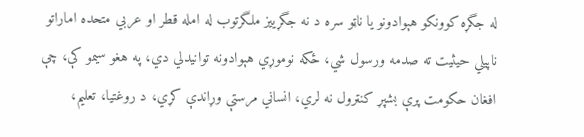له جگړه کوونکو هېوادونو یا ناټو سره د نه جگړییز ملگرتوب له امله قطر او عربي متحده اماراتو ناپیلي حیثیت ته صدمه ورسول شي، ځکه نوموړي هېوادونه توانیدلي دي، په هغو سیمو کې، چې افغان حکومت پرې بشپړ کنټرول نه لري، انساني مرستې وړاندې کړي، د روغتیا، تعلیم،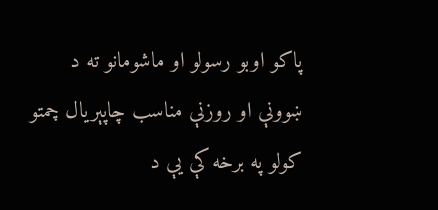پاکو اوبو رسولو او ماشومانو ته د ښوونې او روزنې مناسب چاپېریال چمتو کولو په برخه کې يې د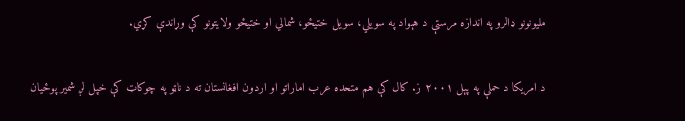ملیونونو ډالرو په اندازه مرستې د هېواد په سویلي، سویل ختیځو، شمالي او ختیځو ولایتونو کې وړاندې کړي.

د امریکا د حملې په پېل ۲۰۰۱ ز. کال کې هم متحده عرب اماراتو او اردون افغانستان ته د ناټو په چوکاټ کې خپل لږ شمیر پوځیان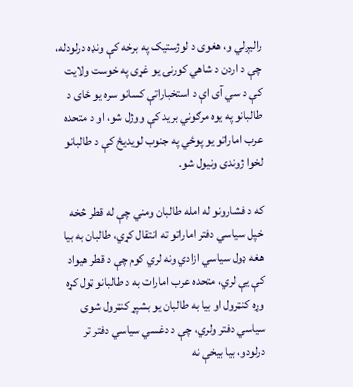رالیږلي و، هغوی د لوژستیک په برخه کې ونډه درلودله، چې د اردن د شاهي کورنۍ یو غړی په خوست ولایت کې د سي آی اې د استخباراتې کسانو سره یو ځای د طالبانو په یوه مرګوني برید کې ووژل شو، او د متحده عرب اماراتو یو پوځي په جنوب لویدیځ کې د طالبانو لخوا ژوندی ونیول شو.

که د فشارونو له امله طالبان ومني چې له قطر څخه خپل سیاسي دفتر اماراتو ته انتقال کړي، طالبان به بیا هغه ډول سیاسي ازادي ونه لري کوم چې د قطر هیواد کې یې لري، متحده عرب امارات به د طالبانو ټول کړه وړه کنټرول او بیا به طالبان یو بشپړ کنټرول شوی سیاسي دفتر ولري، چې د دغسي سیاسي دفتر تر درلودو، بیا بیخې نه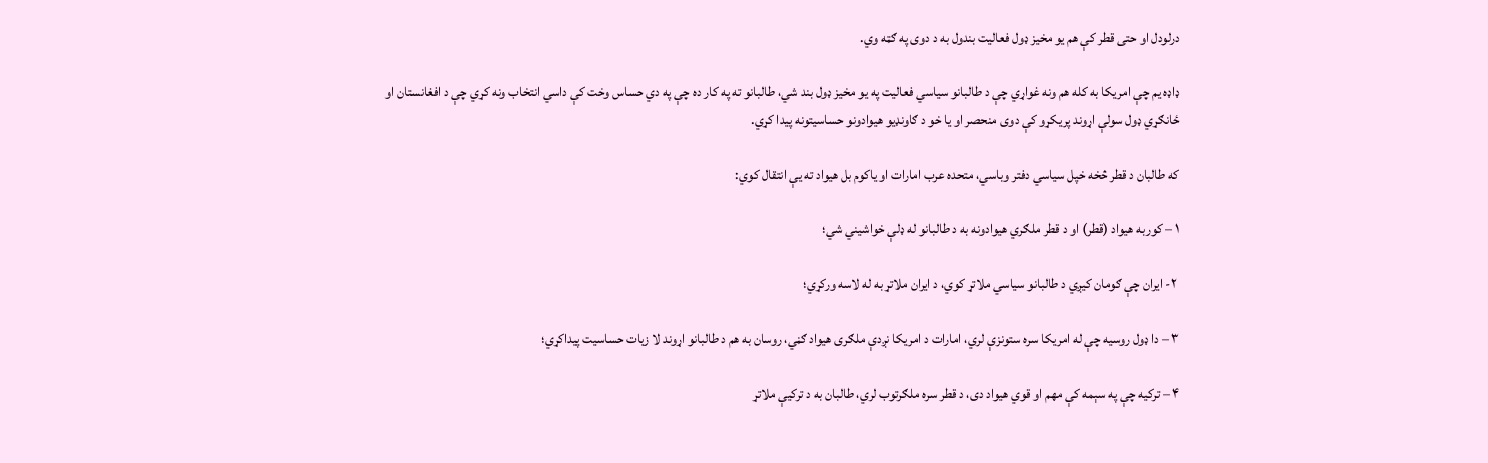درلودل او حتی قطر کې هم یو مخیز ډول فعالیت بندول به د دوی په ګټه وي.

ډاډه یم چې امریکا به کله هم ونه غواړي چې د طالبانو سیاسي فعالیت په یو مخیز ډول بند شي، طالبانو ته په کار ده چې په دي حساس وخت کې داسي انتخاب ونه کړي چې د افغانستان او ځانګړي ډول سولې اړوند پریکړو کې دوی منحصر او یا خو د ګاونډیو هیوادونو حساسیتونه پیدا کړي.

که طالبان د قطر څخه خپل سیاسي دفتر وباسي، متحده عرب امارات او یاکوم بل هیواد ته یې انتقال کوي:

۱ – کوربه هیواد (قطر) او د قطر ملګري هیوادونه به د طالبانو له ډلې خواشیني شي؛

 ۲- ایران چې ګومان کیږي د طالبانو سیاسي ملاتړ کوي، د ایران ملاتړ به له لاسه ورکړي؛

۳ – دا ډول روسیه چې له امریکا سره ستونزې لري، امارات د امریکا نږدې ملګری هیواد ګڼي، روسان به هم د طالبانو اړوند لا زیات حساسیت پيداکړي؛

۴ – ترکیه چې په سېمه کې مهم او قوي هیواد دی، د قطر سره ملګرتوب لري، طالبان به د ترکیې ملاتړ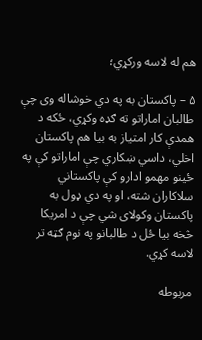هم له لاسه ورکړي؛

۵ – پاکستان به په دي خوشاله وی چې طالبان اماراتو ته ګډه وکړي، ځکه د همدې کار امتیاز به بیا هم پاکستان اخلي، داسي ښکاري چې اماراتو کې په ځینو مهمو ادارو کې پاکستاني سلاکاران شته، او په دي ډول به پاکستان وکولای شي چې د امریکا څخه بیا ځل د طالبانو په نوم ګټه تر لاسه کړي.

مربوطه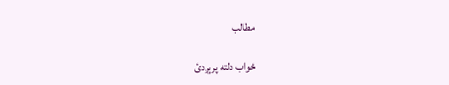مطالب

ځواب دلته پرېږدئ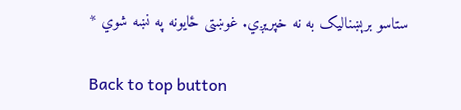ستاسو برېښناليک به نه خپريږي. غوښتى ځایونه په نښه شوي *

Back to top button